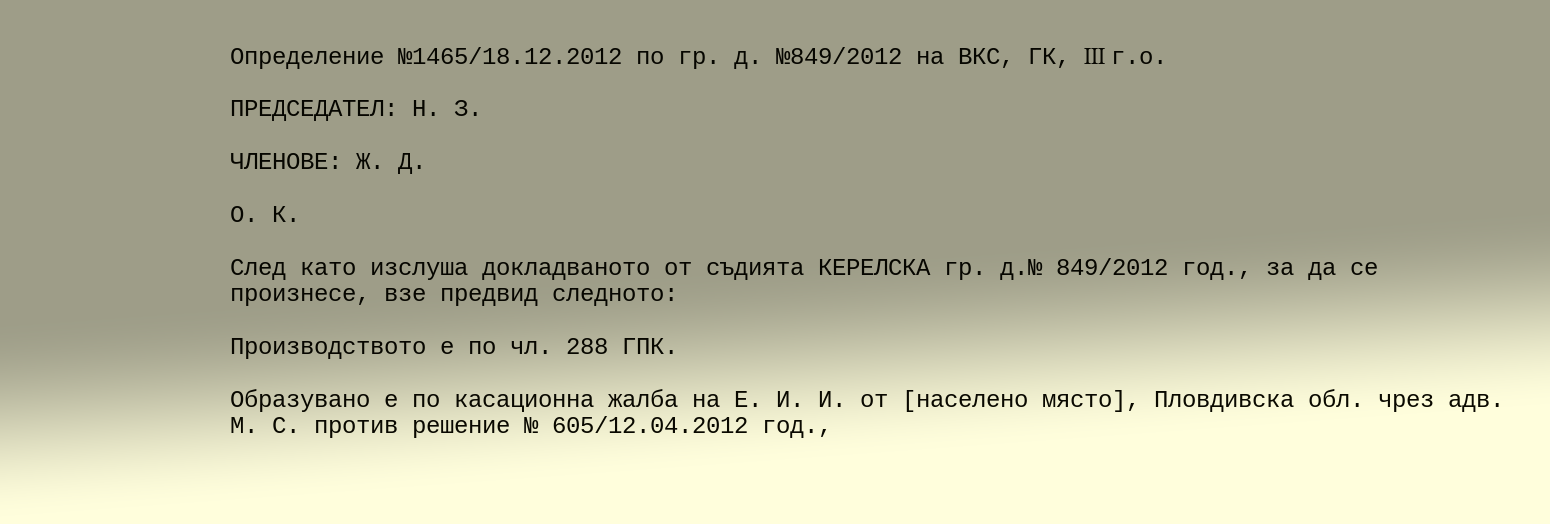Определение №1465/18.12.2012 по гр. д. №849/2012 на ВКС, ГК, III г.о.

ПРЕДСЕДАТЕЛ: Н. З.

ЧЛЕНОВЕ: Ж. Д.

О. К.

След като изслуша докладваното от съдията КЕРЕЛСКА гр. д.№ 849/2012 год., за да се произнесе, взе предвид следното:

Производството е по чл. 288 ГПК.

Образувано е по касационна жалба на Е. И. И. от [населено място], Пловдивска обл. чрез адв. М. С. против решение № 605/12.04.2012 год.,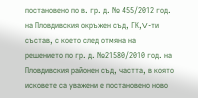постановено по в. гр. д. № 455/2012 год. на Пловдивския окръжен съд, ГК,V-ти състав, с което след отмяна на решението по гр. д. №21580/2010 год. на Пловдивския районен съд, частта, в която исковете са уважени е постановено ново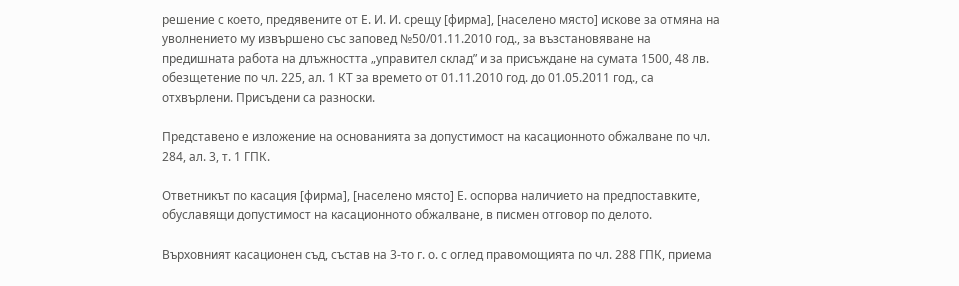решение с което, предявените от Е. И. И. срещу [фирма], [населено място] искове за отмяна на уволнението му извършено със заповед №50/01.11.2010 год., за възстановяване на предишната работа на длъжността „управител склад” и за присъждане на сумата 1500, 48 лв. обезщетение по чл. 225, ал. 1 КТ за времето от 01.11.2010 год. до 01.05.2011 год., са отхвърлени. Присъдени са разноски.

Представено е изложение на основанията за допустимост на касационното обжалване по чл. 284, ал. 3, т. 1 ГПК.

Ответникът по касация [фирма], [населено място] Е. оспорва наличието на предпоставките, обуславящи допустимост на касационното обжалване, в писмен отговор по делото.

Върховният касационен съд, състав на 3-то г. о. с оглед правомощията по чл. 288 ГПК, приема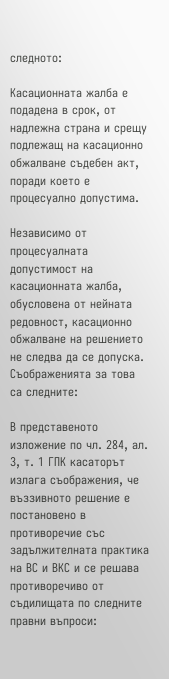следното:

Касационната жалба е подадена в срок, от надлежна страна и срещу подлежащ на касационно обжалване съдебен акт, поради което е процесуално допустима.

Независимо от процесуалната допустимост на касационната жалба, обусловена от нейната редовност, касационно обжалване на решението не следва да се допуска. Съображенията за това са следните:

В представеното изложение по чл. 284, ал. 3, т. 1 ГПК касаторът излага съображения, че въззивното решение е постановено в противоречие със задължителната практика на ВС и ВКС и се решава противоречиво от съдилищата по следните правни въпроси: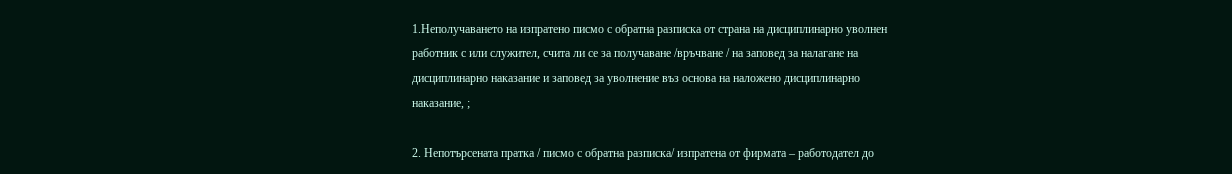1.Неполучаването на изпратено писмо с обратна разписка от страна на дисциплинарно уволнен работник с или служител, счита ли се за получаване /връчване / на заповед за налагане на дисциплинарно наказание и заповед за уволнение въз основа на наложено дисциплинарно наказание, ;

2. Непотърсената пратка / писмо с обратна разписка/ изпратена от фирмата – работодател до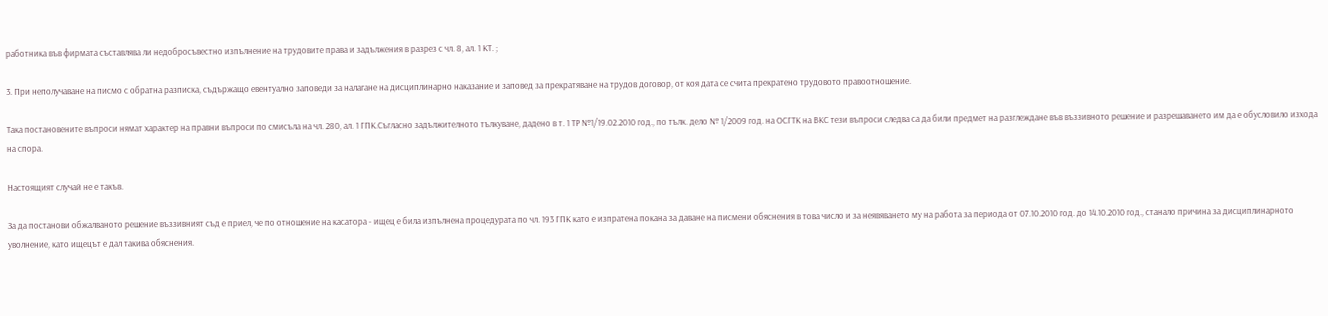работника във фирмата съставлява ли недобросъвестно изпълнение на трудовите права и задължения в разрез с чл. 8, ал. 1 КТ. ;

3. При неполучаване на писмо с обратна разписка, съдържащо евентуално заповеди за налагане на дисциплинарно наказание и заповед за прекратяване на трудов договор, от коя дата се счита прекратено трудовото правоотношение.

Така постановените въпроси нямат характер на правни въпроси по смисъла на чл. 280, ал. 1 ГПК.Съгласно задължителното тълкуване, дадено в т. 1 ТР №1/19.02.2010 год., по тълк. дело № 1/2009 год. на ОСГТК на ВКС тези въпроси следва са да били предмет на разглеждане във въззивното решение и разрешаването им да е обусловило изхода на спора.

Настоящият случай не е такъв.

За да постанови обжалваното решение въззивният съд е приел, че по отношение на касатора - ищец е била изпълнена процедурата по чл. 193 ГПК като е изпратена покана за даване на писмени обяснения в това число и за неявяването му на работа за периода от 07.10.2010 год. до 14.10.2010 год., станало причина за дисциплинарното уволнение, като ищецът е дал такива обяснения.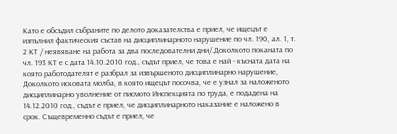Като е обсъдил събраните по делото доказателства е приел, че ищецът е изпълнил фактическия състав на дисциплинарното нарушение по чл. 190, ал. 1, т. 2 КТ / неявяване на работа за два последователни дни/.Доколкото поканата по чл. 193 КТ е с дата 14.10.2010 год., съдът приел, че това е най - късната дата на която работодателят е разбрал за извършеното дисциплинарно нарушение, Доколкото исковата молба, в която ищецът посочва, че е узнал за наложеното дисциплинарно уволнение от писмото Инспекцията по труда, е подадена на 14.12.2010 год., съдът е приел, че дисциплинарното наказание е наложено в срок. Същевременно съдът е приел, че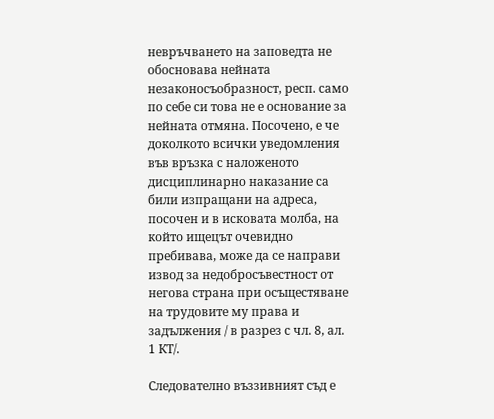невръчването на заповедта не обосновава нейната незаконосъобразност, респ. само по себе си това не е основание за нейната отмяна. Посочено, е че доколкото всички уведомления във връзка с наложеното дисциплинарно наказание са били изпращани на адреса, посочен и в исковата молба, на който ищецът очевидно пребивава, може да се направи извод за недобросъвестност от негова страна при осъщестяване на трудовите му права и задължения / в разрез с чл. 8, ал. 1 КТ/.

Следователно въззивният съд е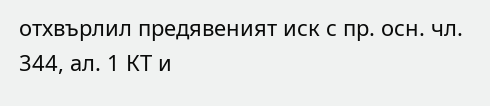отхвърлил предявеният иск с пр. осн. чл. 344, ал. 1 КТ и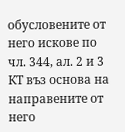обусловените от него искове по чл. 344, ал. 2 и 3 КТ въз основа на направените от него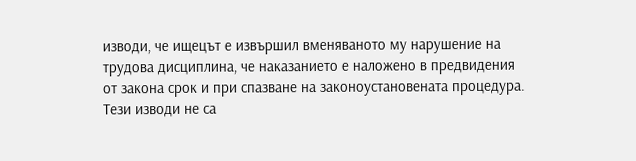изводи, че ищецът е извършил вменяваното му нарушение на трудова дисциплина, че наказанието е наложено в предвидения от закона срок и при спазване на законоустановената процедура. Тези изводи не са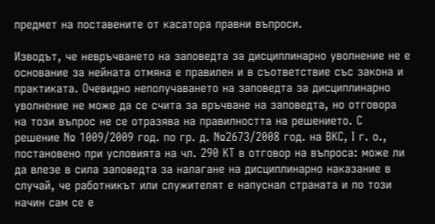предмет на поставените от касатора правни въпроси.

Изводът, че невръчването на заповедта за дисциплинарно уволнение не е основание за нейната отмяна е правилен и в съответствие със закона и практиката. Очевидно неполучаването на заповедта за дисциплинарно уволнение не може да се счита за връчване на заповедта, но отговора на този въпрос не се отразява на правилността на решението. С решение № 1009/2009 год. по гр. д. №2673/2008 год. на ВКС, І г. о., постановено при условията на чл. 290 КТ в отговор на въпроса: може ли да влезе в сила заповедта за налагане на дисциплинарно наказание в случай, че работникът или служителят е напуснал страната и по този начин сам се е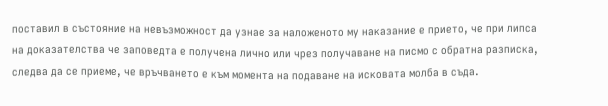поставил в състояние на невъзможност да узнае за наложеното му наказание е прието, че при липса на доказателства че заповедта е получена лично или чрез получаване на писмо с обратна разписка, следва да се приеме, че връчването е към момента на подаване на исковата молба в съда.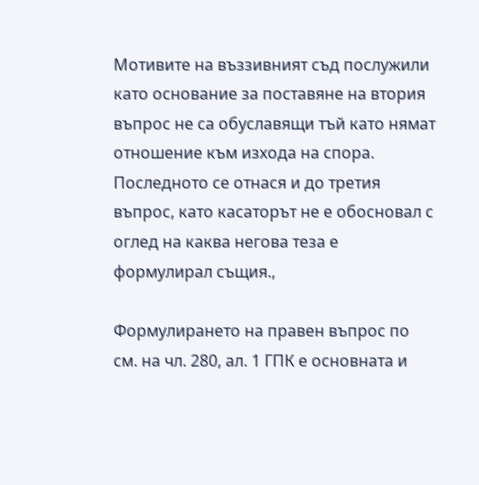Мотивите на въззивният съд послужили като основание за поставяне на втория въпрос не са обуславящи тъй като нямат отношение към изхода на спора. Последното се отнася и до третия въпрос, като касаторът не е обосновал с оглед на каква негова теза е формулирал същия.,

Формулирането на правен въпрос по см. на чл. 280, ал. 1 ГПК е основната и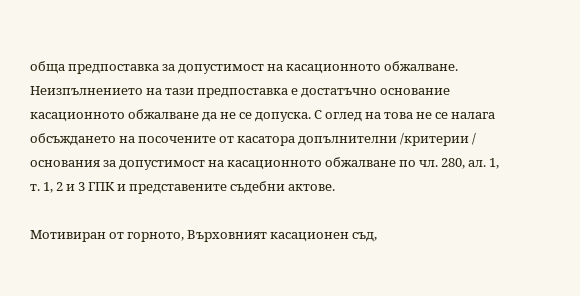обща предпоставка за допустимост на касационното обжалване. Неизпълнението на тази предпоставка е достатъчно основание касационното обжалване да не се допуска. С оглед на това не се налага обсъждането на посочените от касатора допълнителни /критерии / основания за допустимост на касационното обжалване по чл. 280, ал. 1, т. 1, 2 и 3 ГПК и представените съдебни актове.

Мотивиран от горното, Върховният касационен съд,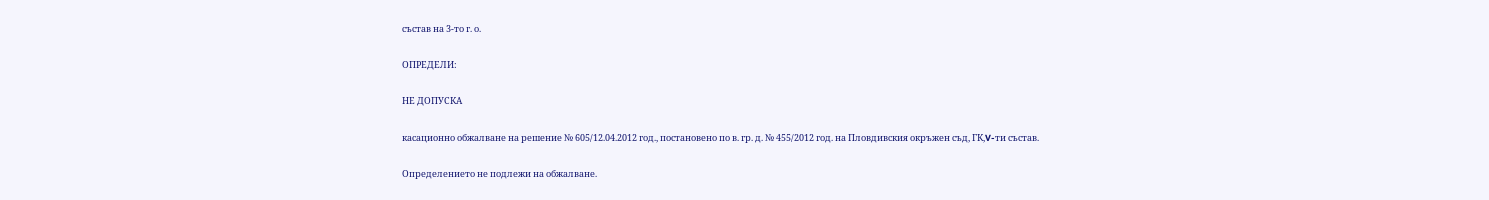състав на 3-то г. о.

ОПРЕДЕЛИ:

НЕ ДОПУСКА

касационно обжалване на решение № 605/12.04.2012 год., постановено по в. гр. д. № 455/2012 год. на Пловдивския окръжен съд, ГК,V-ти състав.

Определението не подлежи на обжалване.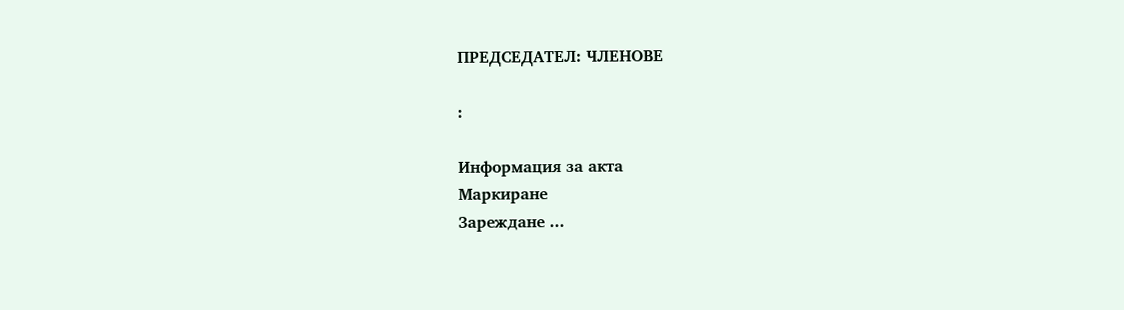ПРЕДСЕДАТЕЛ: ЧЛЕНОВЕ

:

Информация за акта
Маркиране
Зареждане ...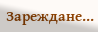Зареждане...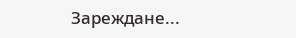Зареждане...